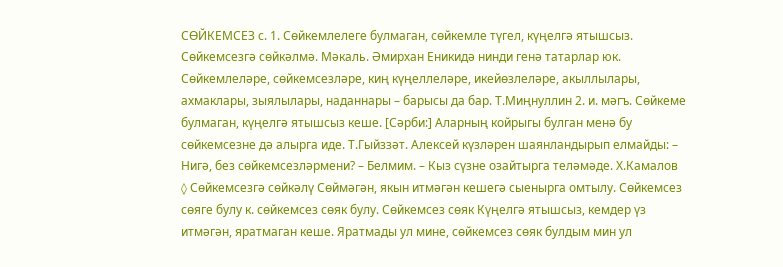СӨЙКЕМСЕЗ с. 1. Сөйкемлелеге булмаган, сөйкемле түгел, күңелгә ятышсыз. Сөйкемсезгә сөйкәлмә. Мәкаль. Әмирхан Еникидә нинди генә татарлар юк. Сөйкемлеләре, сөйкемсезләре, киң күңеллеләре, икейөзлеләре, акыллылары, ахмаклары, зыялылары, наданнары – барысы да бар. Т.Миңнуллин 2. и. мәгъ. Сөйкеме булмаган, күңелгә ятышсыз кеше. [Сәрби:] Аларның койрыгы булган менә бу сөйкемсезне дә алырга иде. Т.Гыйззәт. Алексей күзләрен шаянландырып елмайды: – Нигә, без сөйкемсезләрмени? – Белмим. – Кыз сүзне озайтырга теләмәде. Х.Камалов ◊ Сөйкемсезгә сөйкәлү Сөймәгән, якын итмәгән кешегә сыенырга омтылу. Сөйкемсез сөяге булу к. сөйкемсез сөяк булу. Сөйкемсез сөяк Күңелгә ятышсыз, кемдер үз итмәгән, яратмаган кеше. Яратмады ул мине, сөйкемсез сөяк булдым мин ул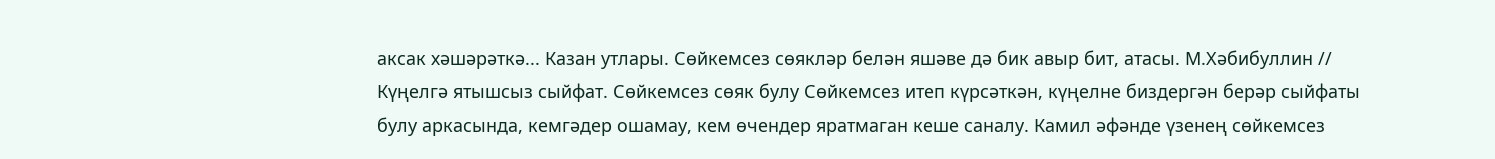аксак хәшәрәткә... Казан утлары. Сөйкемсез сөякләр белән яшәве дә бик авыр бит, атасы. М.Хәбибуллин // Күңелгә ятышсыз сыйфат. Сөйкемсез сөяк булу Сөйкемсез итеп күрсәткән, күңелне биздергән берәр сыйфаты булу аркасында, кемгәдер ошамау, кем өчендер яратмаган кеше саналу. Камил әфәнде үзенең сөйкемсез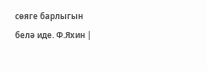сөяге барлыгын белә иде. Ф.Яхин |